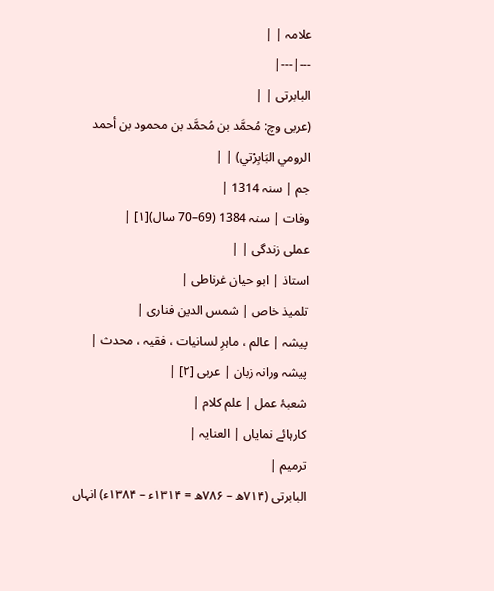علامہ | |
---|---|
البابرتی | |
(عربی وچ: مُحمَّد بن مُحمَّد بن محمود بن أحمد الرومي البَابِرْتي) | |
جم | سنہ 1314 |
وفات | سنہ 1384 (69–70 سال)[۱] |
عملی زندگی | |
استاذ | ابو حیان غرناطی |
تلمیذ خاص | شمس الدین فناری |
پیشہ | عالم ، ماہرِ لسانیات ، فقیہ ، محدث |
پیشہ ورانہ زبان | عربی [۲] |
شعبۂ عمل | علم کلام |
کارہائے نمایاں | العنایہ |
ترمیم |
البابرتی (۷۱۴ھ – ۷۸۶ھ = ۱۳۱۴ء – ۱۳۸۴ء) انہاں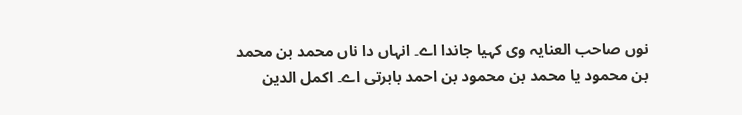نوں صاحب العنایہ وی کہیا جاندا اے۔ انہاں دا ناں محمد بن محمد بن محمود یا محمد بن محمود بن احمد بابرتی اے۔ اكمل الدين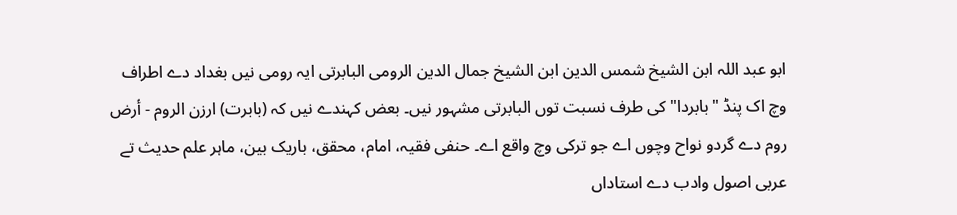ابو عبد اللہ ابن الشيخ شمس الدين ابن الشيخ جمال الدين الرومی البابرتی ایہ رومی نيں بغداد دے اطراف وچ اک پنڈ "بابردا"کی طرف نسبت توں البابرتی مشہور نيں۔ بعض کہندے نيں کہ (بابرت) ارزن الروم - أرض روم دے گردو نواح وچوں اے جو تركی وچ واقع اے۔ حنفی فقیہ، امام، محقق، باریک بین، ماہر علم حدیث تے عربی اصول وادب دے استاداں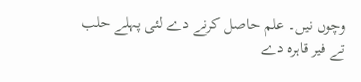وچوں نيں۔ علم حاصل کرنے دے لئی پہلے حلب تے فیر قاہرہ دے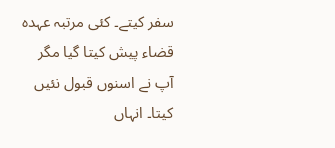سفر کيتے۔ کئی مرتبہ عہدہ قضاء پیش کيتا گیا مگر آپ نے اسنوں قبول نئيں کيتا۔ انہاں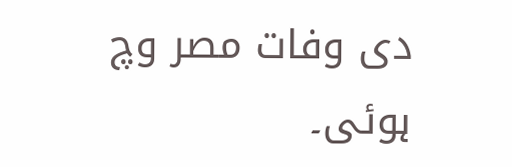دی وفات مصر وچ ہوئی۔